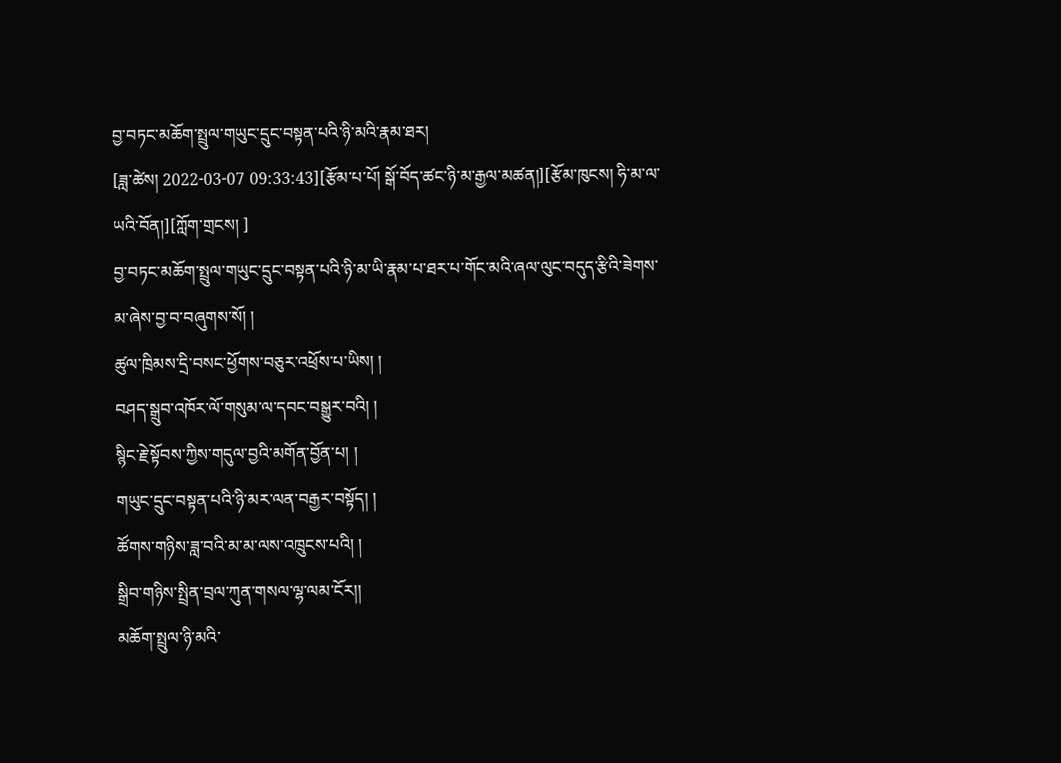བྱ་བཏང་མཆོག་སྤྲུལ་གཡུང་དྲུང་བསྟན་པའི་ཉི་མའི་རྣམ་ཐར།
[ཟླ་ཚེས། 2022-03-07 09:33:43][རྩོམ་པ་པོ། སྒོ་བོད་ཚང་ཉི་མ་རྒྱལ་མཚན།][རྩོམ་ཁུངས། ཧི་མ་ལ་ཡའི་བོན།][ཀློག་གྲངས། ]
བྱ་བཏང་མཆོག་སྤྲུལ་གཡུང་དྲུང་བསྟན་པའི་ཉི་མ་ཡི་རྣམ་པ་ཐར་པ་གོང་མའི་ཞལ་ལུང་བདུད་རྩིའི་ཟེགས་མ་ཞེས་བྱ་བ་བཞུགས་སོ། །
ཚུལ་ཁྲིམས་དྲི་བསང་ཕྱོགས་བཅུར་འཕྲོས་པ་ཡིས། །
བཤད་སྒྲུབ་འཁོར་ལོ་གསུམ་ལ་དབང་བསྒྱུར་བའི། །
སྙིང་རྗེ་སྟོབས་ཀྱིས་གདུལ་བྱའི་མགོན་བྱོན་པ། །
གཡུང་དྲུང་བསྟན་པའི་ཉི་མར་ལན་བརྒྱར་བསྟོད། །
ཚོགས་གཉིས་ཟླ་བའི་མ་མ་ལས་འཁྲུངས་པའི། །
སྒྲིབ་གཉིས་སྤྲིན་བྲལ་ཀུན་གསལ་ལྷ་ལམ་ངོར།།
མཆོག་སྤྲུལ་ཉི་མའི་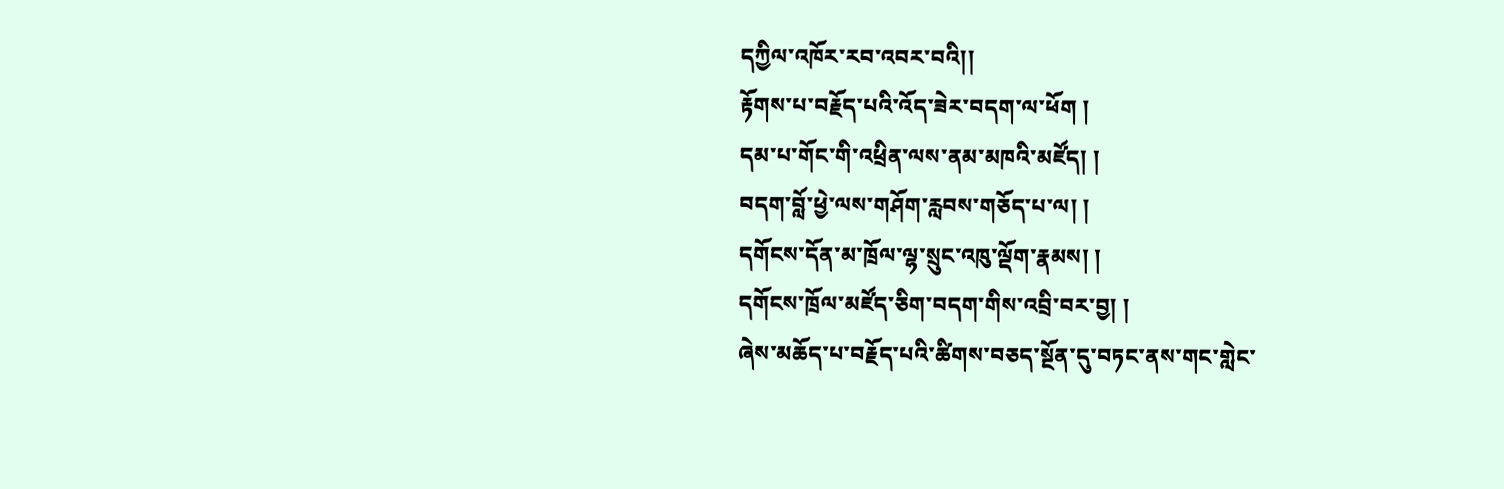དཀྱིལ་འཁོར་རབ་འབར་བའི།།
རྟོགས་པ་བརྗོད་པའི་འོད་ཟེར་བདག་ལ་ཕོག །
དམ་པ་གོང་གི་འཕྲིན་ལས་ནམ་མཁའི་མཛོད། །
བདག་བློ་ཕྱེ་ལས་གཤོག་རླབས་གཅོད་པ་ལ། །
དགོངས་དོན་མ་ཁྲོལ་ལྷ་སྲུང་འཁུ་ལྡོག་རྣམས། །
དགོངས་ཁྲོལ་མཛོད་ཅིག་བདག་གིས་འབྲི་བར་བྱ། །
ཞེས་མཆོད་པ་བརྗོད་པའི་ཚིགས་བཅད་སྔོན་དུ་བཏང་ནས་གང་གླེང་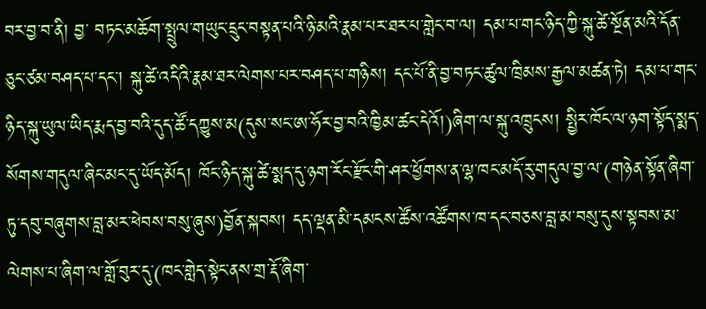བར་བྱ་བ་ནི། བྱ་ བཏང་མཆོག་སྤྲུལ་གཡུང་དྲུང་བསྟན་པའི་ཉི་མའི་རྣམ་པར་ཐར་པ་གླེང་བ་ལ། དམ་པ་གང་ཉིད་ཀྱི་སྐུ་ཚེ་སྔོན་མའི་དོན་ཅུང་ཙམ་བཤད་པ་དང་། སྐུ་ཚེ་འདིའི་རྣམ་ཐར་ལེགས་པར་བཤད་པ་གཉིས། དང་པོ་ནི་བྱ་བཏང་ཚུལ་ཁྲིམས་རྒྱལ་མཚན་ཏེ། དམ་པ་གང་ཉིད་སྐུ་ཡུལ་ཡིད་རྨད་བྱ་བའི་དུད་ཚོ་དཀྱུས་མ(དུས་སང་ཨ་ཧོར་བྱ་བའི་ཁྱིམ་ཚང་དེའོ།)ཞིག་ལ་སྐུ་འཁྲུངས། སྤྱིར་ཁོང་ལ་ཉག་སྟོད་སྨད་སོགས་གདུལ་ཞིང་མང་དུ་ཡོད་མོད། ཁོང་ཉིད་སྐུ་ཚེ་སྨད་དུ་ཉག་རོང་རྫོང་གི་ཤར་ཕྱོགས་ན་ལྷ་ཁང་མདོ་རུ་གདུལ་བྱ་ལ་(གཉེན་སྟོན་ཞིག་ཏུ་དབུ་བཞུགས་བླ་མར་ཕེབས་བསུ་ཞུས)བྱོན་སྐབས། དད་ལྡན་མི་དམངས་ཚོས་འཚོགས་ཁ་དང་བཅས་བླ་མ་བསུ་དུས་སྟབས་མ་ལེགས་པ་ཞིག་ལ་གློ་བུར་དུ་(ཁང་གླེད་སྟེང་ནས་གྲ་རྡོ་ཞིག་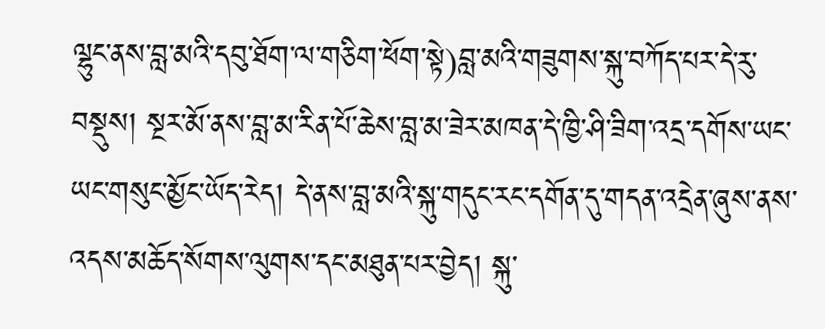ལྷུང་ནས་བླ་མའི་དབུ་ཐོག་ལ་གཅིག་ཕོག་སྟེ)བླ་མའི་གཟུགས་སྐུ་བཀོད་པར་དེ་རུ་བསྡུས། སྔར་མོ་ནས་བླ་མ་རིན་པོ་ཆེས་བླ་མ་ཟེར་མཁན་དེ་ཁྱི་ཤི་ཟིག་འདྲ་དགོས་ཡང་ཡང་གསུང་མྱོང་ཡོད་རེད། དེ་ནས་བླ་མའི་སྐུ་གདུང་རང་དགོན་དུ་གདན་འདྲེན་ཞུས་ནས་འདས་མཆོད་སོགས་ལུགས་དང་མཐུན་པར་བྱེད། སྐུ་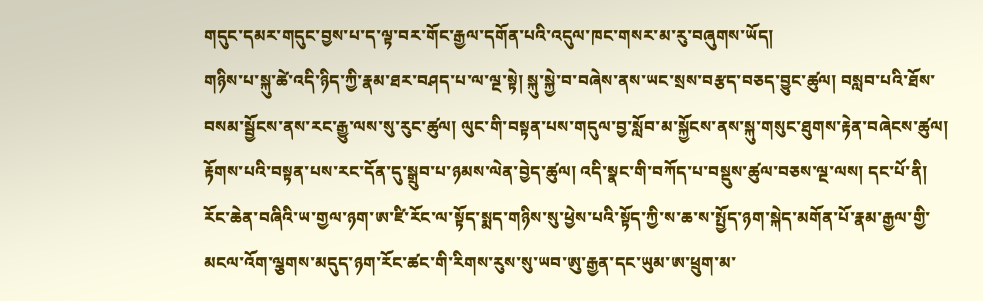གདུང་དམར་གདུང་བྱས་པ་ད་ལྟ་བར་གོང་རྒྱལ་དགོན་པའི་འདུལ་ཁང་གསར་མ་རུ་བཞུགས་ཡོད།
གཉིས་པ་སྐུ་ཚེ་འདི་ཉིད་ཀྱི་རྣམ་ཐར་བཤད་པ་ལ་ལྔ་སྟེ། སྐུ་སྐྱེ་བ་བཞེས་ནས་ཡང་སྲས་བརྩད་བཅད་བྱུང་ཚུལ། བསླབ་པའི་ཐོས་བསམ་སྦྱོངས་ནས་རང་རྒྱུ་ལས་སུ་རུང་ཚུལ། ལུང་གི་བསྟན་པས་གདུལ་བྱ་སློབ་མ་སྐྱོངས་ནས་སྐུ་གསུང་ཐུགས་རྟེན་བཞེངས་ཚུལ། རྟོགས་པའི་བསྟན་པས་རང་དོན་དུ་སྒྲུབ་པ་ཉམས་ལེན་བྱེད་ཚུལ། འདི་སྣང་གི་བཀོད་པ་བསྡུས་ཚུལ་བཅས་ལྔ་ལས། དང་པོ་ནི། རོང་ཆེན་བཞིའི་ཡ་གྱལ་ཉག་ཨ་ཛི་རོང་ལ་སྟོད་སྨད་གཉིས་སུ་ཕྱེས་པའི་སྟོད་ཀྱི་ས་ཆ་ས་སྤྱོད་ཉག་སྐེད་མགོན་པོ་རྣམ་རྒྱལ་གྱི་མངལ་འོག་ལྕགས་མདུད་ཉག་རོང་ཚང་གི་རིགས་རུས་སུ་ཡབ་ཨུ་རྒྱན་དང་ཡུམ་ཨ་ཕྲུག་མ་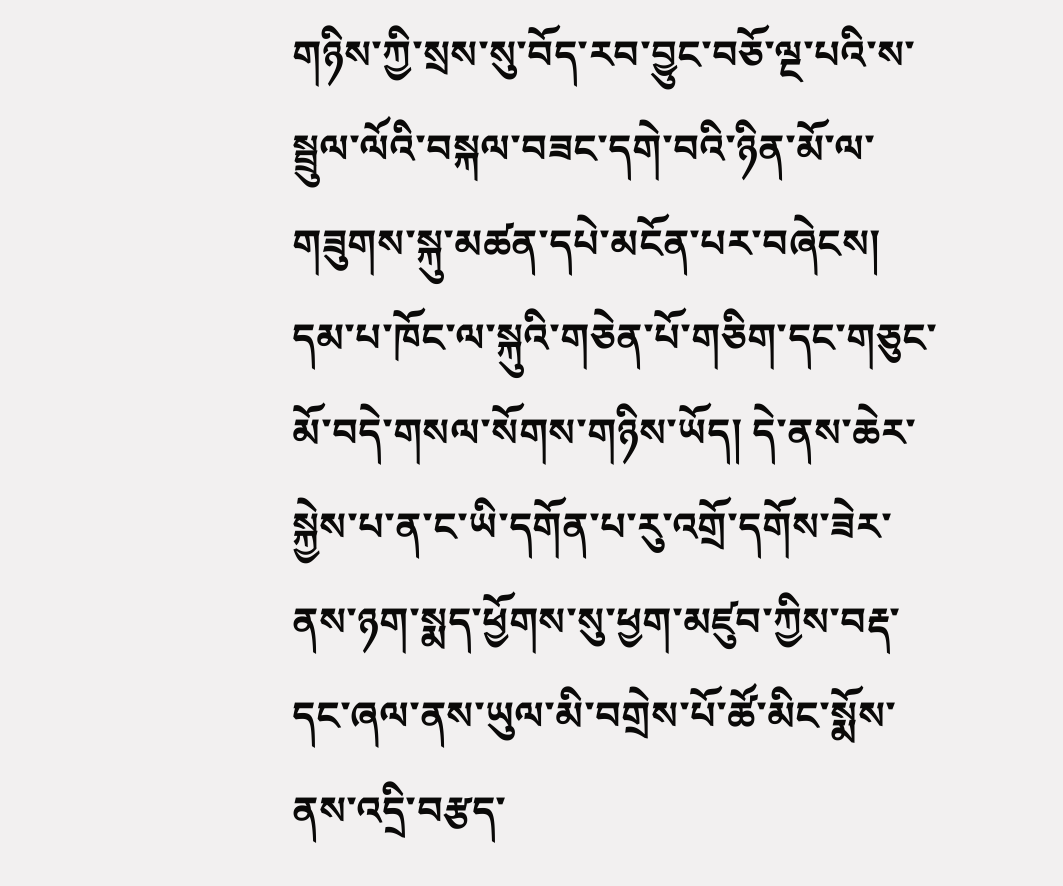གཉིས་ཀྱི་སྲས་སུ་བོད་རབ་བྱུང་བཅོ་ལྔ་པའི་ས་སྦྲུལ་ལོའི་བསྐལ་བཟང་དགེ་བའི་ཉིན་མོ་ལ་གཟུགས་སྐུ་མཚན་དཔེ་མངོན་པར་བཞེངས། དམ་པ་ཁོང་ལ་སྐུའི་གཅེན་པོ་གཅིག་དང་གཅུང་མོ་བདེ་གསལ་སོགས་གཉིས་ཡོད། དེ་ནས་ཆེར་སྐྱེས་པ་ན་ང་ཡི་དགོན་པ་རུ་འགྲོ་དགོས་ཟེར་ནས་ཉག་སྨད་ཕྱོགས་སུ་ཕྱག་མཛུབ་ཀྱིས་བརྡ་དང་ཞལ་ནས་ཡུལ་མི་བགྲེས་པོ་ཚོ་མིང་སྨོས་ནས་འདྲི་བརྩད་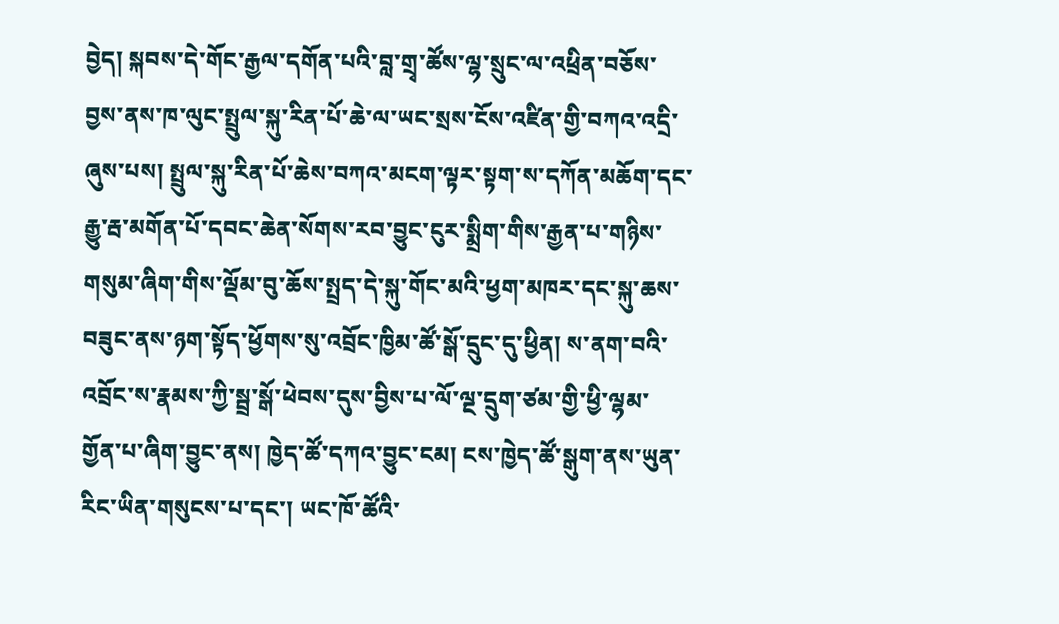བྱེད། སྐབས་དེ་གོང་རྒྱལ་དགོན་པའི་བླ་གྲྭ་ཚོས་ལྷ་སྲུང་ལ་འཕྲིན་བཅོས་བྱས་ནས་ཁ་ལུང་སྤྲུལ་སྐུ་རིན་པོ་ཆེ་ལ་ཡང་སྲས་ངོས་འཛིན་གྱི་བཀའ་འདྲི་ཞུས་པས། སྤྲུལ་སྐུ་རིན་པོ་ཆེས་བཀའ་མངག་ལྟར་སྟག་ས་དཀོན་མཆོག་དང་རྒྱུ་རྦ་མགོན་པོ་དབང་ཆེན་སོགས་རབ་བྱུང་ངུར་སྨྲིག་གིས་རྒྱན་པ་གཉིས་གསུམ་ཞིག་གིས་ལྡོམ་བུ་ཆོས་སྤྲད་དེ་སྐུ་གོང་མའི་ཕྱག་མཁར་དང་སྐུ་ཆས་བཟུང་ནས་ཉག་སྟོད་ཕྱོགས་སུ་འབྲོང་ཁྱིམ་ཚོ་སྒོ་དྲུང་དུ་ཕྱིན། ས་ནག་བའི་འབྲོང་ས་རྣམས་ཀྱི་སྦྲ་སྒོ་ཕེབས་དུས་བྱིས་པ་ལོ་ལྔ་དྲུག་ཙམ་གྱི་ཕྱི་ལྷམ་གྱོན་པ་ཞིག་བྱུང་ནས། ཁྱེད་ཚོ་དཀའ་བྱུང་ངམ། ངས་ཁྱེད་ཚོ་སྒུག་ནས་ཡུན་རིང་ཡིན་གསུངས་པ་དང་། ཡང་ཁོ་ཚོའི་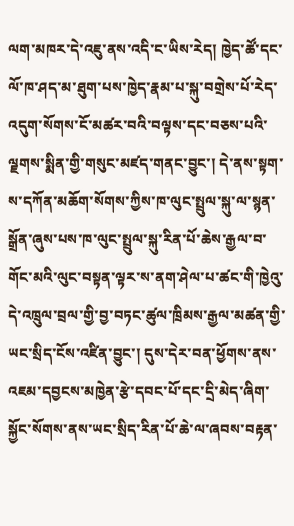ལག་མཁར་དེ་འཇུ་ནས་འདི་ང་ཡིས་རེད། ཁྱེད་ཚོ་དང་ལོ་ཁ་ཤད་མ་ཐུག་པས་ཁྱེད་རྣམ་པ་སྐུ་བགྲེས་པོ་རེད་འདུག་སོགས་ངོ་མཚར་བའི་བལྟས་དང་བཅས་པའི་ལྗགས་སྨིན་གྱི་གསུང་མཛད་གནང་བྱུང་། དེ་ནས་སྟག་ས་དཀོན་མཆོག་སོགས་ཀྱིས་ཁ་ལུང་སྤྲུལ་སྐུ་ལ་སྙན་སྒྲོན་ཞུས་པས་ཁ་ལུང་སྤྲུལ་སྐུ་རིན་པོ་ཆེས་རྒྱལ་བ་གོང་མའི་ལུང་བསྟན་ལྟར་ས་ནག་ཤེལ་པ་ཚང་གི་ཁྱེའུ་དེ་འཁྲུལ་བྲལ་གྱི་བྱ་བཏང་ཚུལ་ཁྲིམས་རྒྱལ་མཚན་གྱི་ཡང་སྲིད་ངོས་འཛིན་བྱུང་། དུས་དེར་བན་ཕྱོགས་ནས་འཇམ་དབྱངས་མཁྱེན་རྩེ་དབང་པོ་དང་དྲི་མེད་ཞིག་སྐྱོང་སོགས་ནས་ཡང་སྲིད་རིན་པོ་ཆེ་ལ་ཞབས་བརྟན་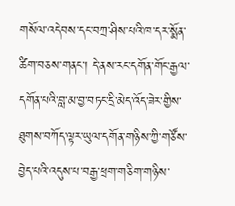གསོལ་འདེབས་དང་བཀྲ་ཤིས་པའི་ཁ་དར་སྨོན་ཚིག་བཅས་གནང་། དེ་ནས་རང་དགོན་གོང་རྒྱལ་དགོན་པའི་བླ་མ་བྱ་བཏང་དྲི་མེད་འོད་ཟེར་གྱིས་ཐུགས་བཀོད་ལྟར་ཡུལ་དགོན་གཉིས་ཀྱི་གཙོས་བྱེད་པའི་འདུས་པ་བརྒྱ་ཕྲག་གཅིག་གཉིས་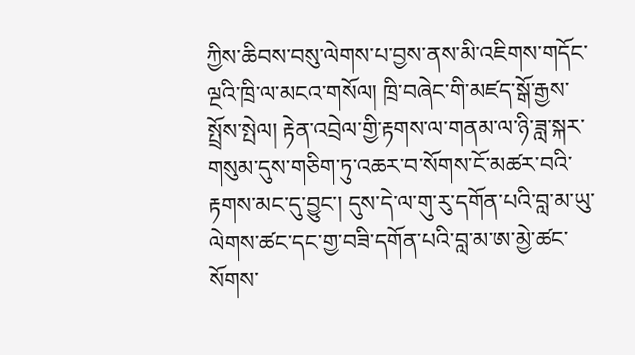ཀྱིས་ཆིབས་བསུ་ལེགས་པ་བྱས་ནས་མི་འཇིགས་གདོང་ལྔའི་ཁྲི་ལ་མངའ་གསོལ། ཁྲི་བཞེང་གི་མཛད་སྒོ་རྒྱས་སྤྲོས་སྤེལ། རྟེན་འབྲེལ་གྱི་རྟགས་ལ་གནམ་ལ་ཉི་ཟླ་སྐར་གསུམ་དུས་གཅིག་ཏུ་འཆར་བ་སོགས་ངོ་མཚར་བའི་རྟགས་མང་དུ་བྱུང་། དུས་དེ་ལ་གུ་རུ་དགོན་པའི་བླ་མ་ཡུ་ལེགས་ཚང་དང་གྱ་བཟི་དགོན་པའི་བླ་མ་ཨ་མྱེ་ཚང་སོགས་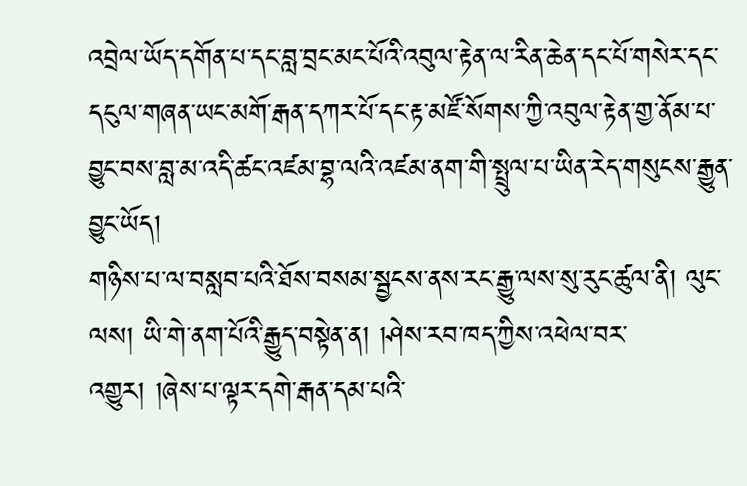འབྲེལ་ཡོད་དགོན་པ་དང་བླ་བྲང་མང་པོའི་འབུལ་རྟེན་ལ་རིན་ཆེན་དང་པོ་གསེར་དང་དངུལ་གཞན་ཡང་མགོ་རྒན་དཀར་པོ་དང་རྟ་མཛོ་སོགས་ཀྱི་འབུལ་རྟེན་གྱ་ནོམ་པ་བྱུང་བས་བླ་མ་འདི་ཚང་འཛམ་བྷ་ལའི་འཛམ་ནག་གི་སྤྲུལ་པ་ཡིན་རེད་གསུངས་རྒྱུན་བྱུང་ཡོད།
གཉིས་པ་ལ་བསླབ་པའི་ཐོས་བསམ་སྦྱངས་ནས་རང་རྒྱུ་ལས་སུ་རུང་ཚུལ་ནི། ལུང་ལས། ཡི་གེ་ནག་པོའི་རྒྱུད་བསྟེན་ན། །ཤེས་རབ་ཁད་ཀྱིས་འཕེལ་བར་འགྱུར། །ཞེས་པ་ལྟར་དགེ་རྒན་དམ་པའི་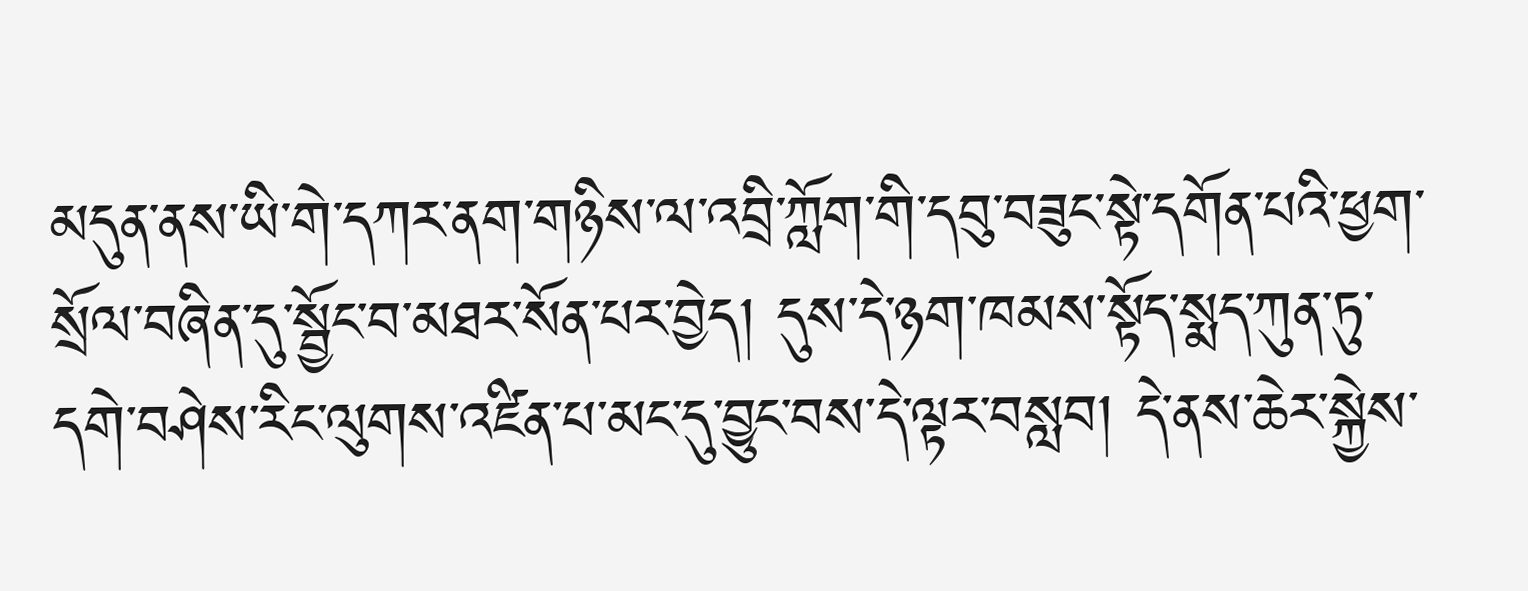མདུན་ནས་ཡི་གེ་དཀར་ནག་གཉིས་ལ་འབྲི་ཀློག་གི་དབུ་བཟུང་སྟེ་དགོན་པའི་ཕྱག་སྲོལ་བཞིན་དུ་སྦྱོང་བ་མཐར་སོན་པར་བྱེད། དུས་དེ་ཉག་ཁམས་སྟོད་སྨད་ཀུན་ཏུ་དགེ་བཤེས་རིང་ལུགས་འཛིན་པ་མང་དུ་བྱུང་བས་དེ་ལྟར་བསླབ། དེ་ནས་ཆེར་སྐྱེས་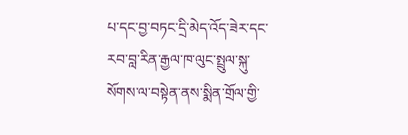པ་དང་བྱ་བཏང་དྲི་མེད་འོད་ཟེར་དང་རབ་བླ་རིན་རྒྱལ་ཁ་ལུང་སྤྲུལ་སྐུ་སོགས་ལ་བསྟེན་ནས་སྨིན་གྲོལ་གྱི་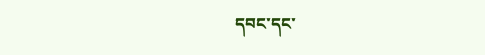དབང་དང་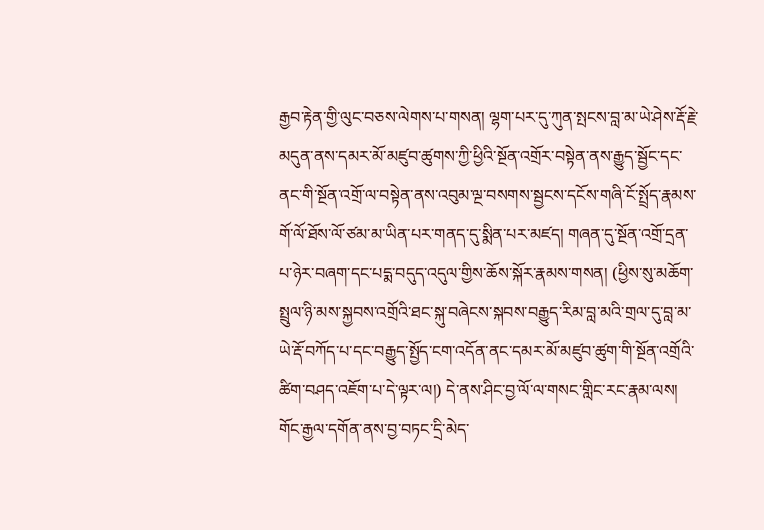རྒྱབ་རྟེན་གྱི་ལུང་བཅས་ལེགས་པ་གསན། ལྷག་པར་དུ་ཀུན་སྤངས་བླ་མ་ཡེ་ཤེས་རྡོ་རྗེ་མདུན་ནས་དམར་མོ་མཛུབ་ཚུགས་ཀྱི་ཕྱིའི་སྔོན་འགྲོར་བསྟེན་ནས་རྒྱུད་སྦྱོང་དང་ནང་གི་སྔོན་འགྲོ་ལ་བསྟེན་ནས་འབུམ་ལྔ་བསགས་སྦྱངས་དངོས་གཞི་ངོ་སྤྲོད་རྣམས་གོ་ལོ་ཐོས་ལོ་ཙམ་མ་ཡིན་པར་གནད་དུ་སྨིན་པར་མཛད། གཞན་དུ་སྔོན་འགྲོ་དྲན་པ་ཉེར་བཞག་དང་པདྨ་བདུད་འདུལ་གྱིས་ཆོས་སྐོར་རྣམས་གསན། (ཕྱིས་སུ་མཆོག་སྤྲུལ་ཉི་མས་སྐྱབས་འགྲོའི་ཐང་སྐུ་བཞེངས་སྐབས་བརྒྱུད་རིམ་བླ་མའི་གྲལ་དུ་བླ་མ་ཡེ་རྡོ་བཀོད་པ་དང་བརྒྱུད་སྤྱོད་ངག་འདོན་ནང་དམར་མོ་མཛུབ་ཚུག་གི་སྔོན་འགྲོའི་ཚིག་བཤད་འཇོག་པ་དེ་ལྟར་ལ།) དེ་ནས་ཤིང་བྱ་ལོ་ལ་གསང་གླིང་རང་རྣམ་ལས། གོང་རྒྱལ་དགོན་ནས་བྱ་བཏང་དྲི་མེད་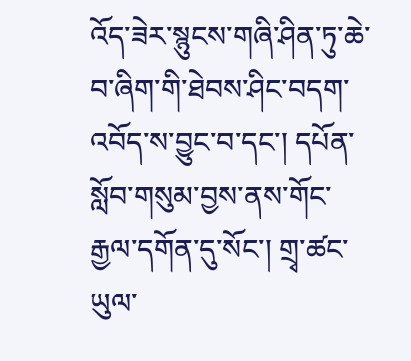འོད་ཟེར་སྙུངས་གཞི་ཤིན་ཏུ་ཆེ་བ་ཞིག་གི་ཐེབས་ཤིང་བདག་འབོད་ས་བྱུང་བ་དང་། དཔོན་སློབ་གསུམ་བྱས་ནས་གོང་རྒྱལ་དགོན་དུ་སོང་། གྲྭ་ཚང་ཡུལ་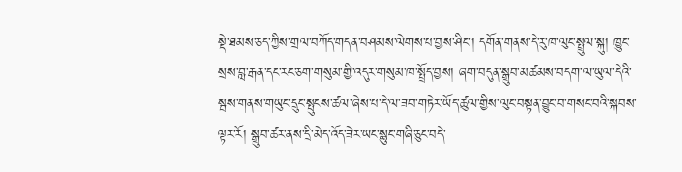སྡེ་ཐམས་ཅད་ཀྱིས་གྲལ་བཀོད་གདན་བཤམས་ལེགས་པ་བྱས་ཤིང་། དགོན་གནས་དེ་རུ་ཁ་ལུང་སྤྲུལ་སྐུ། ཁྱུང་སྲས་བླ་རྒན་དང་རང་ཅག་གསུམ་གྱི་འདུར་གསུམ་ཁ་སྤྲོད་བྱས། ཞག་བདུན་སྒྲུབ་མཚམས་བདག་ལ་ཡུལ་དེའི་སྦས་གནས་གཡུང་དྲུང་སྤུངས་ཚལ་ཞེས་པ་དེ་ལ་ཟབ་གཏེར་ཡོད་ཚུལ་གྱིས་ལུང་བསྟན་བྱུང་བ་གསང་བའི་སྐབས་ལྟར་རོ། སྒྲུབ་ཚར་ནས་དྲི་མེད་འོད་ཟེར་ཡང་སྙུང་གཞི་ཅུང་བདེ་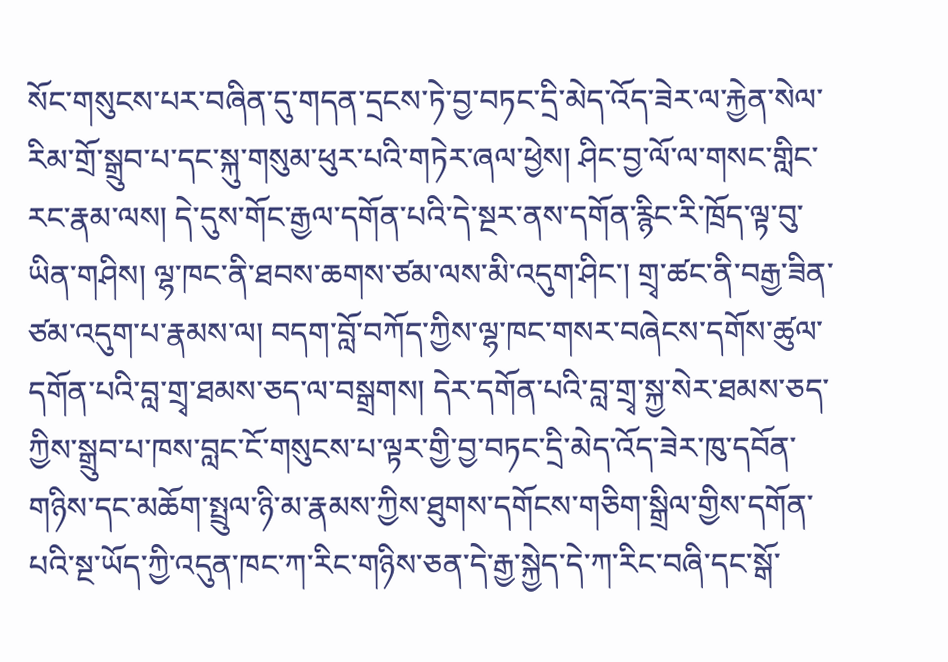སོང་གསུངས་པར་བཞིན་དུ་གདན་དྲངས་ཏེ་བྱ་བཏང་དྲི་མེད་འོད་ཟེར་ལ་རྐྱེན་སེལ་རིམ་གྲོ་སྒྲུབ་པ་དང་སྐུ་གསུམ་ཕུར་པའི་གཏེར་ཞལ་ཕྱེས། ཤིང་བྱ་ལོ་ལ་གསང་གླིང་རང་རྣམ་ལས། དེ་དུས་གོང་རྒྱལ་དགོན་པའི་དེ་སྔར་ནས་དགོན་རྙིང་རི་ཁྲོད་ལྟ་བུ་ཡིན་གཤིས། ལྷ་ཁང་ནི་ཐབས་ཆགས་ཙམ་ལས་མི་འདུག་ཤིང་། གྲྭ་ཚང་ནི་བརྒྱ་ཟིན་ཙམ་འདུག་པ་རྣམས་ལ། བདག་བློ་བཀོད་ཀྱིས་ལྷ་ཁང་གསར་བཞེངས་དགོས་ཚུལ་དགོན་པའི་བླ་གྲྭ་ཐམས་ཅད་ལ་བསྒྲགས། དེར་དགོན་པའི་བླ་གྲྭ་སྐྱ་སེར་ཐམས་ཅད་ཀྱིས་སྒྲུབ་པ་ཁས་བླང་ངོ་གསུངས་པ་ལྟར་གྱི་བྱ་བཏང་དྲི་མེད་འོད་ཟེར་ཁུ་དབོན་གཉིས་དང་མཆོག་སྤྲུལ་ཉི་མ་རྣམས་ཀྱིས་ཐུགས་དགོངས་གཅིག་སྒྲིལ་གྱིས་དགོན་པའི་སྔ་ཡོད་ཀྱི་འདུན་ཁང་ཀ་རིང་གཉིས་ཅན་དེ་རྒྱ་སྐྱེད་དེ་ཀ་རིང་བཞི་དང་སྒོ་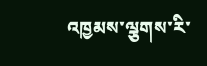འཁྱམས་ལྕགས་རི་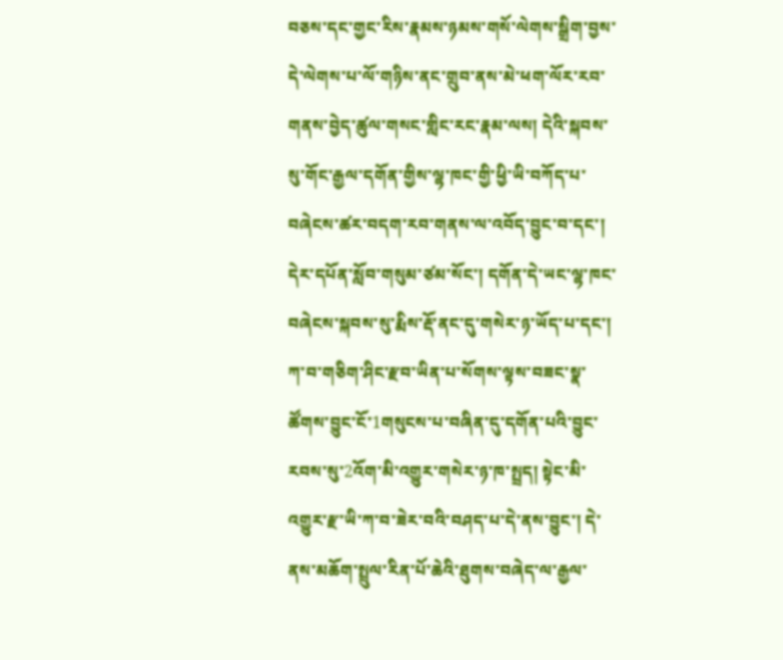བཅས་དང་གྱང་རིས་རྣམས་ཉམས་གསོ་ལེགས་སྒྲིག་བྱས་དེ་ལེགས་པ་ལོ་གཉིས་ནང་གྲུབ་ནས་མེ་ཕག་ལོར་རབ་གནས་བྱེད་ཚུལ་གསང་གླིང་རང་རྣམ་ལས། དེའི་སྐབས་སུ་གོང་རྒྱལ་དགོན་གྱིས་ལྷ་ཁང་གྱི་ཕྱི་ཡི་བཀོད་པ་བཞེངས་ཚར་བདག་རབ་གནས་ལ་འབོད་བྱུང་བ་དང་། དེར་དཔོན་སློབ་གསུམ་ཙམ་སོང་། དགོན་དེ་ཡང་ལྷ་ཁང་བཞེངས་སྐབས་སུ་རྨིས་རྡོ་ནང་དུ་གསེར་ཉ་ཡོད་པ་དང་། ཀ་བ་གཅིག་ཤིང་རྫབ་ཡིན་པ་སོགས་ལྟས་བཟང་སྣ་ཚོགས་བྱུང་ངོ་1གསུངས་པ་བཞིན་དུ་དགོན་པའི་བྱུང་རབས་སུ་2འོག་མི་འགྱུར་གསེར་ཉ་ཁ་སྤྲད། སྟེང་མི་འགྱུར་རྫ་ཡི་ཀ་བ་ཟེར་བའི་བཤད་པ་དེ་ནས་བྱུང་། དེ་ནས་མཆོག་སྤྲུལ་རིན་པོ་ཆེའི་ཐུགས་བཞེད་ལ་རྒྱལ་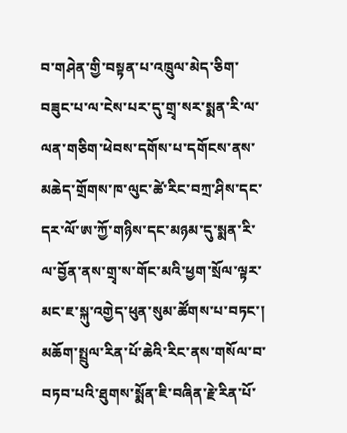བ་གཤེན་གྱི་བསྟན་པ་འཁྲུལ་མེད་ཅིག་བཟུང་པ་ལ་ངེས་པར་དུ་གྲྭ་སར་སྨན་རི་ལ་ལན་གཅིག་ཕེབས་དགོས་པ་དགོངས་ནས་མཆེད་གྲོགས་ཁ་ལུང་ཚེ་རིང་བཀྲ་ཤིས་དང་དར་ལོ་ཨ་ཀྱོ་གཉིས་དང་མཉམ་དུ་སྨན་རི་ལ་བྱོན་ནས་གྲྭ་ས་གོང་མའི་ཕྱག་སྲོལ་ལྟར་མང་ཇ་སྐུ་འགྱེད་ཕུན་སུམ་ཚོགས་པ་བཏང་། མཆོག་སྤྲུལ་རིན་པོ་ཆེའི་རིང་ནས་གསོལ་བ་བཏབ་པའི་ཐུགས་སྨོན་ཇི་བཞིན་རྗེ་རིན་པོ་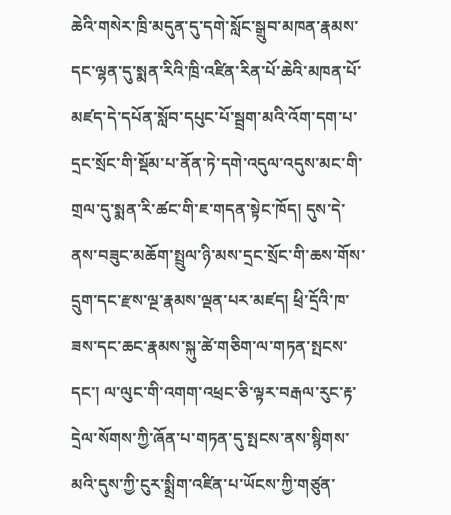ཆེའི་གསེར་ཁྲི་མདུན་དུ་དགེ་སློང་སྒྲུབ་མཁན་རྣམས་དང་ལྷན་དུ་སྨན་རིའི་ཁྲི་འཛིན་རིན་པོ་ཆེའི་མཁན་པོ་མཛད་དེ་དཔོན་སློབ་དཔུང་པོ་སྦྲག་མའི་འོག་དག་པ་དྲང་སྲོང་གི་སྡོམ་པ་ནོན་ཏེ་དགེ་འདུལ་འདུས་མང་གི་གྲལ་དུ་སྨན་རི་ཚང་གི་ཇ་གདན་སྟེང་ཁོད། དུས་དེ་ནས་བཟུང་མཆོག་སྤྲུལ་ཉི་མས་དྲང་སྲོང་གི་ཆས་གོས་དྲུག་དང་རྫས་ལྔ་རྣམས་ལྡན་པར་མཛད། ཕྲི་དྲོའི་ཁ་ཟས་དང་ཆང་རྣམས་སྐུ་ཚེ་གཅིག་ལ་གཏན་སྤངས་དང་། ལ་ལུང་གི་འགག་འཕྲང་ཅི་ལྟར་བརྒལ་རུང་རྟ་དྲེལ་སོགས་ཀྱི་ཞོན་པ་གཏན་དུ་སྤངས་ནས་སྙིགས་མའི་དུས་ཀྱི་ངུར་སྨྲིག་འཛིན་པ་ཡོངས་ཀྱི་གཙུན་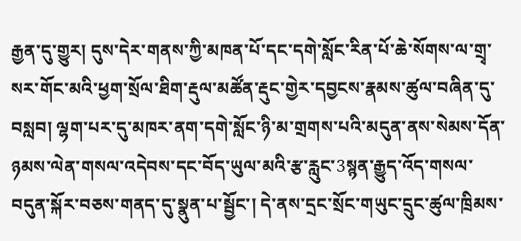རྒྱན་དུ་གྱུར། དུས་དེར་གནས་ཀྱི་མཁན་པོ་དང་དགེ་སློང་རིན་པོ་ཆེ་སོགས་ལ་གྲྭ་སར་གོང་མའི་ཕྱག་སྲོལ་ཐིག་རྡུལ་མཚོན་རྡུང་གྱེར་དབྱངས་རྣམས་ཚུལ་བཞིན་དུ་བསླབ། ལྷག་པར་དུ་མཁར་ནག་དགེ་སློང་ཉི་མ་གྲགས་པའི་མདུན་ནས་སེམས་དོན་ཉམས་ལེན་གསལ་འདེབས་དང་བོད་ཡུལ་མའི་རྩ་རླུང་3སྙན་རྒྱུད་འོད་གསལ་བདུན་སྐོར་བཅས་གནད་དུ་སྣུན་པ་སྦྱོང་། དེ་ནས་དྲང་སྲོང་གཡུང་དྲུང་ཚུལ་ཁྲིམས་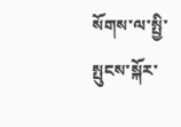སོགས་ལ་སྤྱི་སྤུངས་སྐོར་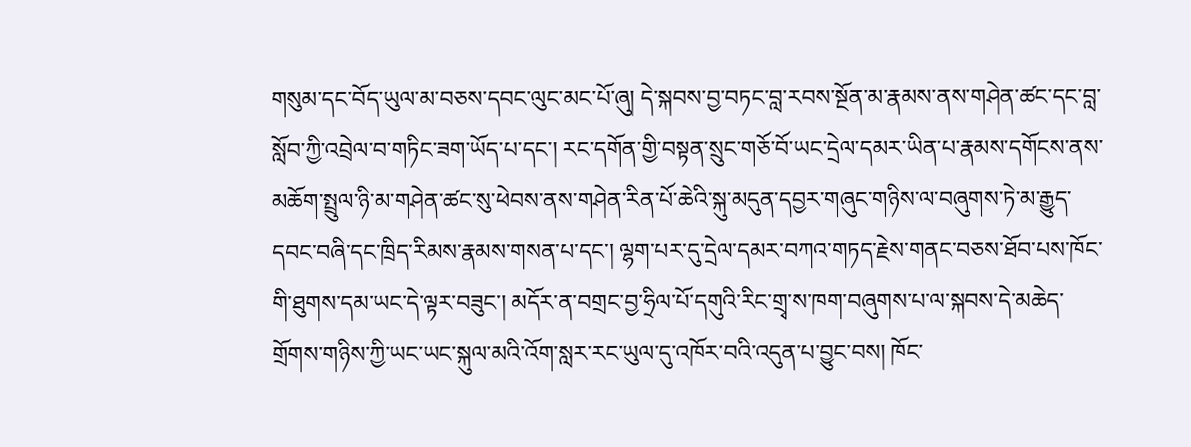གསུམ་དང་བོད་ཡུལ་མ་བཅས་དབང་ལུང་མང་པོ་ཞུ། དེ་སྐབས་བྱ་བཏང་བླ་རབས་སྔོན་མ་རྣམས་ནས་གཤེན་ཚང་དང་བླ་སློབ་ཀྱི་འབྲེལ་བ་གཏིང་ཟག་ཡོད་པ་དང་། རང་དགོན་གྱི་བསྟན་སྲུང་གཅོ་བོ་ཡང་དྲེལ་དམར་ཡིན་པ་རྣམས་དགོངས་ནས་མཆོག་སྤྲུལ་ཉི་མ་གཤེན་ཚང་སུ་ཕེབས་ནས་གཤེན་རིན་པོ་ཆེའི་སྐུ་མདུན་དབྱར་གཞུང་གཉིས་ལ་བཞུགས་ཏེ་མ་རྒྱུད་དབང་བཞི་དང་ཁྲིད་རིམས་རྣམས་གསན་པ་དང་། ལྷག་པར་དུ་དྲེལ་དམར་བཀའ་གཏད་རྗེས་གནང་བཅས་ཐོབ་པས་ཁོང་གི་ཐུགས་དམ་ཡང་དེ་ལྟར་བཟུང་། མདོར་ན་བགྲང་བྱ་ཧྲིལ་པོ་དགུའི་རིང་གྲྭ་ས་ཁག་བཞུགས་པ་ལ་སྐབས་དེ་མཆེད་གྲོགས་གཉིས་ཀྱི་ཡང་ཡང་སྐུལ་མའི་འོག་སླར་རང་ཡུལ་དུ་འཁོར་བའི་འདུན་པ་བྱུང་བས། ཁོང་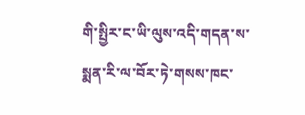གི་སྤྱིར་ང་ཡི་ལུས་འདི་གདན་ས་སྨན་རི་ལ་བོར་ཏེ་གསས་ཁང་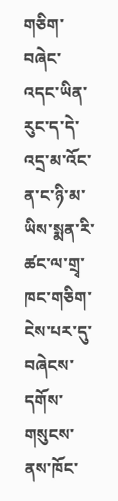གཅིག་བཞེང་འདང་ཡིན་རུང་ད་དེ་འདྲ་མ་འོང་ན་ང་ཉི་མ་ཡིས་སྨན་རི་ཚང་ལ་གྲྭ་ཁང་གཅིག་ངེས་པར་དུ་བཞེངས་དགོས་གསུངས་ནས་ཁོང་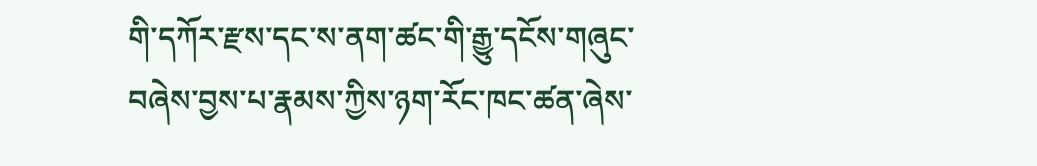གི་དཀོར་རྫས་དང་ས་ནག་ཚང་གི་རྒྱུ་དངོས་གཞུང་བཞེས་བྱས་པ་རྣམས་ཀྱིས་ཉག་རོང་ཁང་ཚན་ཞེས་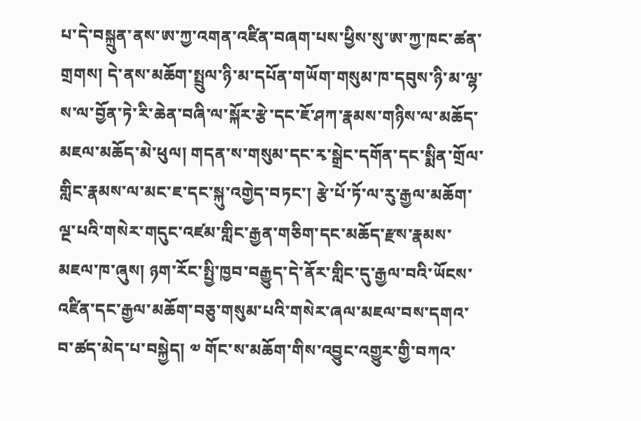པ་དེ་བསྐྲུན་ནས་ཨ་ཀྱ་འགན་འཛིན་བཞག་པས་ཕྱིས་སུ་ཨ་ཀྱ་ཁང་ཚན་གྲགས། དེ་ནས་མཆོག་སྤྲུལ་ཉི་མ་དཔོན་གཡོག་གསུམ་ཁ་དབུས་ཉི་མ་ལྷ་ས་ལ་བྱོན་ཏེ་རི་ཆེན་བཞི་ལ་སྐོར་རྩེ་དང་ཇོ་ཤཀ་རྣམས་གཉིས་ལ་མཆོད་མཇལ་མཆོད་མེ་ཕུལ། གདན་ས་གསུམ་དང་རྭ་སྒྲེང་དགོན་དང་སྨིན་གྲོལ་གླིང་རྣམས་ལ་མང་ཇ་དང་སྐུ་འགྱེད་བཏང་། རྩེ་པོ་ཏོ་ལ་རུ་རྒྱལ་མཆོག་ལྔ་པའི་གསེར་གདུང་འཛམ་གླིང་རྒྱན་གཅིག་དང་མཆོད་རྫས་རྣམས་མཇལ་ཁ་ཞུས། ཉག་རོང་སྤྱི་ཁྱབ་བརྒྱུད་དེ་ནོར་གླིང་དུ་རྒྱལ་བའི་ཡོངས་འཛིན་དང་རྒྱལ་མཆོག་བཅུ་གསུམ་པའི་གསེར་ཞལ་མཇལ་བས་དགའ་བ་ཚད་མེད་པ་བསྐྱེད། ༧ གོང་ས་མཆོག་གིས་འབྱུང་འགྱུར་གྱི་བཀའ་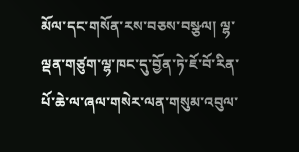མོལ་དང་གསོན་རས་བཅས་བསྩལ། ལྷ་ལྡན་གཙུག་ལྷ་ཁང་དུ་བྱོན་ཏེ་ཇོ་བོ་རིན་པོ་ཆེ་ལ་ཞལ་གསེར་ལན་གསུམ་འབུལ་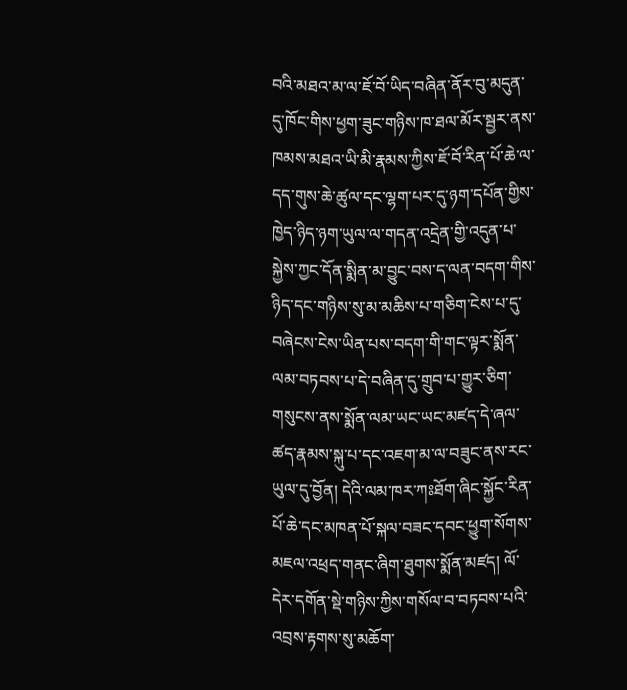བའི་མཐའ་མ་ལ་ཇོ་བོ་ཡིད་བཞིན་ནོར་བུ་མདུན་དུ་ཁོང་གིས་ཕྱག་ཟུང་གཉིས་ཁ་ཐལ་མོར་སྦྱར་ནས་ཁམས་མཐའ་ཡི་མི་རྣམས་ཀྱིས་ཇོ་བོ་རིན་པོ་ཆེ་ལ་དད་གུས་ཆེ་ཚུལ་དང་ལྷག་པར་དུ་ཉག་དཔོན་གྱིས་ཁྱེད་ཉིད་ཉག་ཡུལ་ལ་གདན་འདྲེན་གྱི་འདུན་པ་སྐྱེས་ཀྱང་དོན་སྨིན་མ་བྱུང་བས་ད་ལན་བདག་གིས་ཉིད་དང་གཉིས་སུ་མ་མཆིས་པ་གཅིག་ངེས་པ་དུ་བཞེངས་ངེས་ཡིན་པས་བདག་གི་གང་ལྟར་སྨོན་ལམ་བཏབས་པ་དེ་བཞིན་དུ་གྲུབ་པ་གྱུར་ཅིག་གསུངས་ནས་སྨོན་ལམ་ཡང་ཡང་མཛད་དེ་ཞལ་ཚད་རྣམས་སྐུ་པ་དང་འཇག་མ་ལ་བཟུང་ནས་རང་ཡུལ་དུ་བྱོན། དེའི་ལམ་ཁར་ཀཿཐོག་ཞིང་སྐྱོང་རིན་པོ་ཆེ་དང་མཁན་པོ་སྐལ་བཟང་དབང་ཕྱུག་སོགས་མཇལ་འཕྲད་གནང་ཞིག་ཐུགས་སྨོན་མཛད། ལོ་དེར་དགོན་སྡེ་གཉིས་ཀྱིས་གསོལ་བ་བཏབས་པའི་འབྲས་རྟགས་སུ་མཆོག་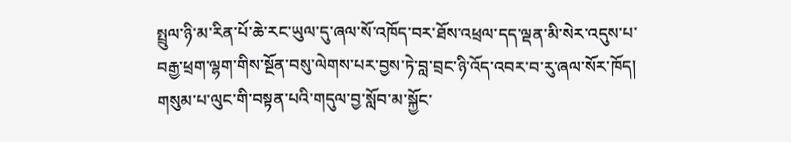སྤྲུལ་ཉི་མ་རིན་པོ་ཆེ་རང་ཡུལ་དུ་ཞལ་སོ་འཁོད་བར་ཐོས་འཕྲལ་དད་ལྡན་མི་སེར་འདུས་པ་བརྒྱ་ཕྲག་ལྷག་གིས་སྔོན་བསུ་ལེགས་པར་བྱས་ཏེ་བླ་བྲང་ཉི་འོད་འབར་བ་རུ་ཞལ་སོར་ཁོད།
གསུམ་པ་ལུང་གི་བསྟན་པའི་གདུལ་བྱ་སློབ་མ་སྐྱོང་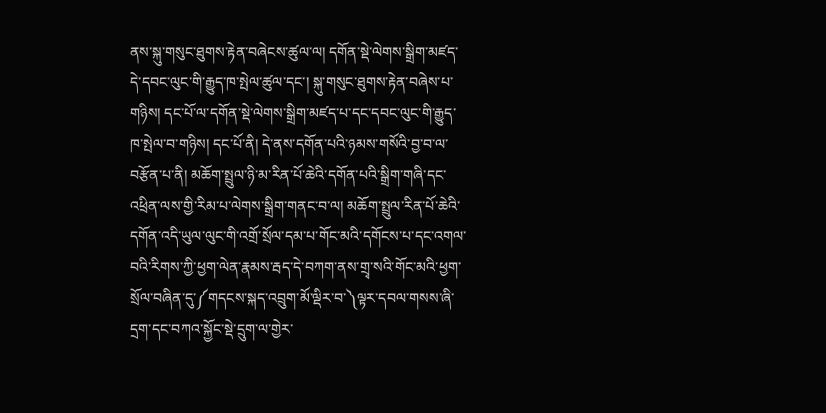ནས་སྐུ་གསུང་ཐུགས་རྟེན་བཞེངས་ཚུལ་ལ། དགོན་སྡེ་ལེགས་སྒྲིག་མཛད་དེ་དབང་ལུང་གི་རྒྱུད་ཁ་སྤེལ་ཚུལ་དང་། སྐུ་གསུང་ཐུགས་རྟེན་བཞེས་པ་གཉིས། དང་པོ་ལ་དགོན་སྡེ་ལེགས་སྒྲིག་མཛད་པ་དང་དབང་ལུང་གི་རྒྱུད་ཁ་སྤེལ་བ་གཉིས། དང་པོ་ནི། དེ་ནས་དགོན་པའི་ཉམས་གསོའི་བྱ་བ་ལ་བརྩོན་པ་ནི། མཆོག་སྤྲུལ་ཉི་མ་རིན་པོ་ཆེའི་དགོན་པའི་སྒྲིག་གཞི་དང་འཕྲིན་ལས་གྱི་རིམ་པ་ལེགས་སྒྲིག་གནང་བ་ལ། མཆོག་སྤྲུལ་རིན་པོ་ཆེའི་དགོན་འདི་ཡུལ་ལུང་གི་འགྲོ་སྲོལ་དམ་པ་གོང་མའི་དགོངས་པ་དང་འགལ་བའི་རིགས་ཀྱི་ཕྱག་ལེན་རྣམས་རྦད་དེ་བཀག་ནས་གྲྭ་སའི་གོང་མའི་ཕྱག་སྲོལ་བཞིན་དུ་༼གདངས་སྐད་འབྲུག་མོ་ལྡིར་བ་༽ལྟར་དབལ་གསས་ཞི་དྲག་དང་བཀའ་སྐྱོང་སྡེ་དྲུག་ལ་གྱེར་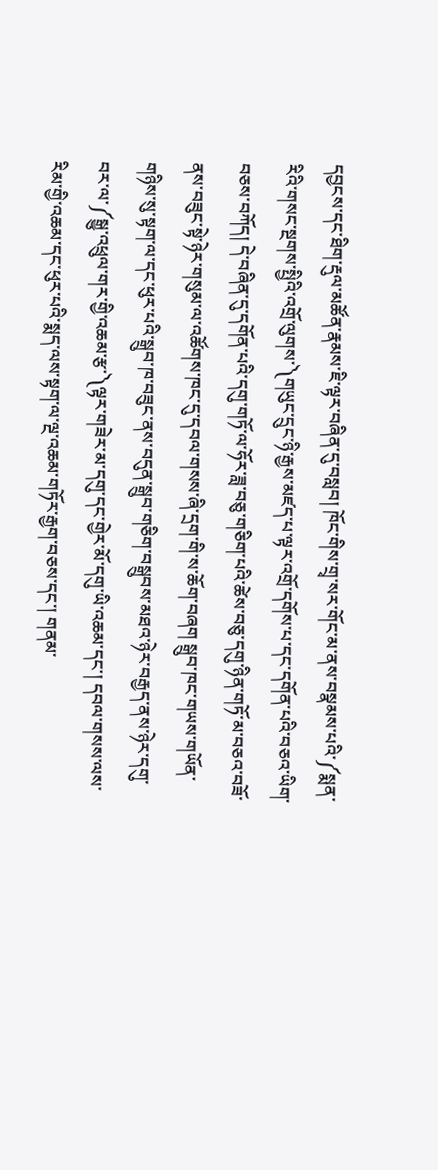དབྱངས་དང་ཐིག་རྡུལ་མཚོན་རྣམས་ཇི་ལྟར་བཞིན་དུ་བསླབ། ཁོང་གིས་གྲྭ་སར་གོང་མ་ནས་བསྣམས་པའི་༼སྨན་རིའི་གསང་སྔགས་སྤྱིའི་འགྲོ་ལུགས་༽གཡུང་དྲུང་ཉི་རྒྱས་མཛད་པ་ལྟར་འགྲོ་དགོས་པ་དང་དགོན་པའི་བཅའ་ཡིག་བཅས་བཀོད། དེ་བཞིན་དུ་དགོན་པའི་དགུ་གཏོ་ལ་ཧོར་ཟླ་བཅུ་གཅིག་པའི་ཚེས་བཅུ་དགུ་ཉིན་གཏོ་མ་བཅའ་བཟོ་ནས་བཟུང་སྟེ་ཉེར་གསུམ་ལ་འཚོགས་ཁང་དུ་དབལ་གསས་ཞི་དྲག་གི་ས་ཆོག་བཞག སྒྲུབ་ཁང་གཡས་གཡོན་གཉིས་སུ་སྟག་ལ་དང་ཕུར་པའི་སྒྲུབ་ཁ་བཟུང་ནས་བདུན་སྒྲུབ་གཅིག་བསྒྲུབས་མཐའ་ཉེར་བརྒྱད་ནས་ཉེར་དགུ་བར་ལ་༼སྒྱུ་འཕྲུལ་གར་གྱི་འཆམ་རྩ་༽ལྟར་གཟེར་མ་དགུ་དང་གྱེར་མོ་དགུ་ཡི་འཆམ་དང་། དབལ་གསས་ལས་རིམ་གྱི་འཆམ་དང་ཕུར་པའི་སྨད་ལས་སྟག་ལ་ལྔ་འཆམ་གཏོར་རྒྱག་བཅས་དང་། གནམ་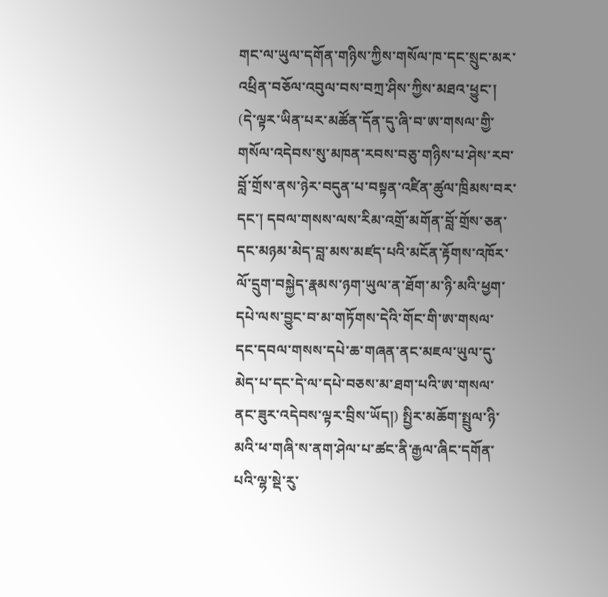གང་ལ་ཡུལ་དགོན་གཉིས་ཀྱིས་གསོལ་ཁ་དང་སྲུང་མར་འཕྲིན་བཅོལ་འབུལ་བས་བཀྲ་ཤིས་ཀྱིས་མཐའ་ཕྱུང་། (དེ་ལྟར་ཡིན་པར་མཚོན་དོན་དུ་ཞི་བ་ཨ་གསལ་གྱི་གསོལ་འདེབས་སུ་མཁན་རབས་བཅུ་གཉིས་པ་ཤེས་རབ་བློ་གྲོས་ནས་ཉེར་བདུན་པ་བསྟན་འཛིན་ཚུལ་ཁྲིམས་བར་དང་། དབལ་གསས་ལས་རིམ་འགྲོ་མགོན་བློ་གྲོས་ཅན་དང་མཉམ་མེད་བླ་མས་མཛད་པའི་མངོན་རྟོགས་འཁོར་ལོ་དྲུག་བསྐྱེད་རྣམས་ཉག་ཡུལ་ན་ཐོག་མ་ཉི་མའི་ཕྱག་དཔེ་ལས་བྱུང་བ་མ་གཏོགས་དེའི་གོང་གི་ཨ་གསལ་དང་དབལ་གསས་དཔེ་ཆ་གཞན་ནང་མཇལ་ཡུལ་དུ་མེད་པ་དང་དེ་ལ་དཔེ་བཅས་མ་ཐག་པའི་ཨ་གསལ་ནང་ཟུར་འདེབས་ལྟར་བྲིས་ཡོད།) སྤྱིར་མཆོག་སྤྲུལ་ཉི་མའི་ཕ་གཞི་ས་ནག་ཤེལ་པ་ཚང་ནི་རྒྱལ་ཞིང་དགོན་པའི་ལྷ་སྡེ་རུ་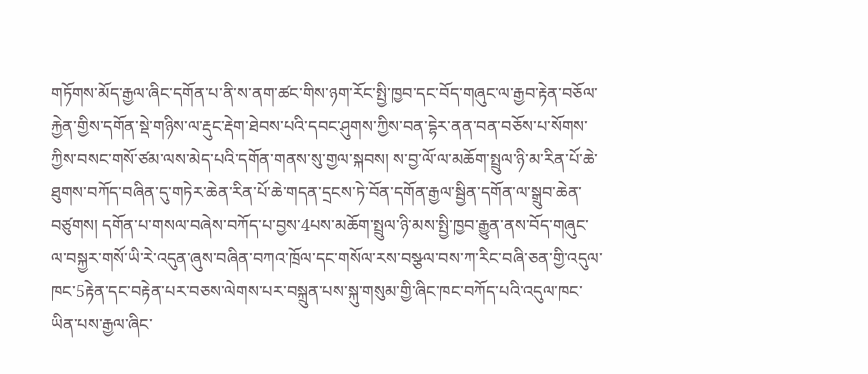གཏོགས་མོད་རྒྱལ་ཞིང་དགོན་པ་ནི་ས་ནག་ཚང་གིས་ཉག་རོང་སྤྱི་ཁྱབ་དང་བོད་གཞུང་ལ་རྒྱབ་རྟེན་བཅོལ་རྐྱེན་གྱིས་དགོན་སྡེ་གཉིས་ལ་རྡུང་རྡེག་ཐེབས་པའི་དབང་ཤུགས་ཀྱིས་བན་དྷེར་ནན་བན་བཅོས་པ་སོགས་ཀྱིས་བསང་གསོ་ཙམ་ལས་མེད་པའི་དགོན་གནས་སུ་གྱལ་སྐབས། ས་བྱ་ལོ་ལ་མཆོག་སྤྲུལ་ཉི་མ་རིན་པོ་ཆེ་ཐུགས་བཀོད་བཞིན་དུ་གཏེར་ཆེན་རིན་པོ་ཆེ་གདན་དྲངས་ཏེ་བོན་དགོན་རྒྱལ་སྦྱིན་དགོན་ལ་སྒྲུབ་ཆེན་བཙུགས། དགོན་པ་གསལ་བཞེས་བཀོད་པ་བྱས་4པས་མཆོག་སྤྲུལ་ཉི་མས་སྤྱི་ཁྱབ་རྒྱུན་ནས་བོད་གཞུང་ལ་བསྐྱར་གསོ་ཡི་རེ་འདུན་ཞུས་བཞིན་བཀའ་ཁྲོལ་དང་གསོལ་རས་བསྩལ་བས་ཀ་རིང་བཞི་ཅན་གྱི་འདུལ་ཁང་5རྟེན་དང་བརྟེན་པར་བཅས་ལེགས་པར་བསྐྲུན་པས་སྐུ་གསུམ་གྱི་ཞིང་ཁང་བཀོད་པའི་འདུལ་ཁང་ཡིན་པས་རྒྱལ་ཞིང་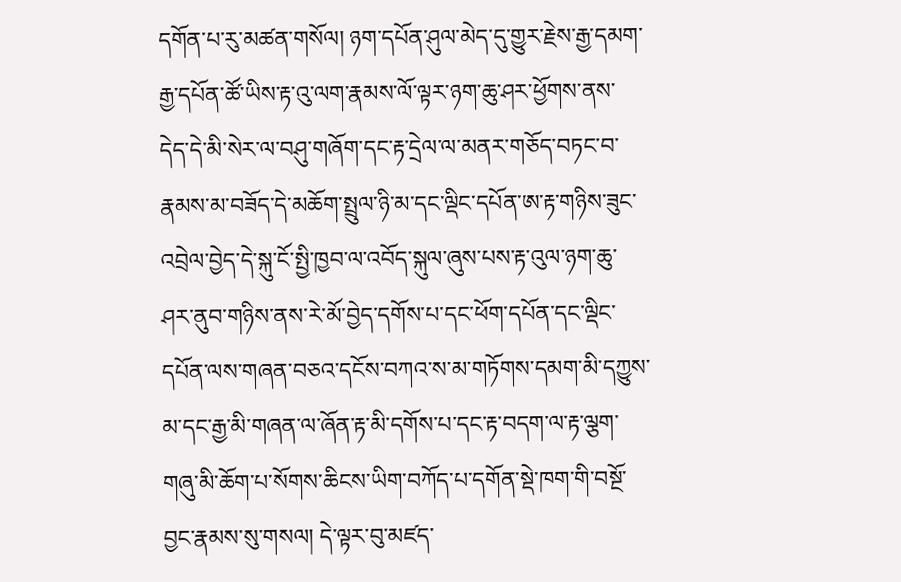དགོན་པ་རུ་མཚན་གསོལ། ཉག་དཔོན་ཤུལ་མེད་དུ་གྱུར་རྗེས་རྒྱ་དམག་རྒྱ་དཔོན་ཚོ་ཡིས་རྟ་འུ་ལག་རྣམས་ལོ་ལྟར་ཉག་ཆུ་ཤར་ཕྱོགས་ནས་དེད་དེ་མི་སེར་ལ་བཤུ་གཞོག་དང་རྟ་དྲེལ་ལ་མནར་གཅོད་བཏང་བ་རྣམས་མ་བཟོད་དེ་མཆོག་སྤྲུལ་ཉི་མ་དང་ལྡིང་དཔོན་ཨ་རྟ་གཉིས་ཟུང་འབྲེལ་བྱེད་དེ་སྐུ་ངོ་སྤྱི་ཁྱབ་ལ་འབོད་སྐུལ་ཞུས་པས་རྟ་འུལ་ཉག་ཆུ་ཤར་ནུབ་གཉིས་ནས་རེ་མོ་བྱེད་དགོས་པ་དང་ཕོག་དཔོན་དང་ལྡིང་དཔོན་ལས་གཞན་བཅའ་དངོས་བཀའ་ས་མ་གཏོགས་དམག་མི་དཀྱུས་མ་དང་རྒྱ་མི་གཞན་ལ་ཞོན་རྟ་མི་དགོས་པ་དང་རྟ་བདག་ལ་རྟ་ལྕག་གཞུ་མི་ཆོག་པ་སོགས་ཆིངས་ཡིག་བཀོད་པ་དགོན་སྡེ་ཁག་གི་བསྔོ་བྱང་རྣམས་སུ་གསལ། དེ་ལྟར་བུ་མཛད་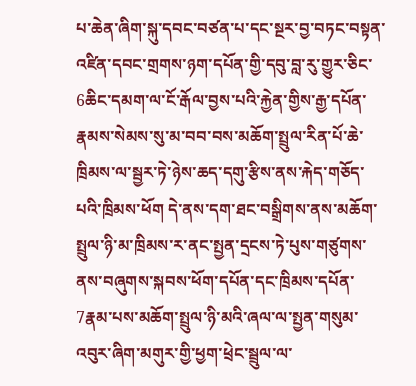པ་ཆེན་ཞིག་སྐུ་དབང་བཙན་པ་དང་སྔར་བྱ་བཏང་བསྟན་འཛིན་དབང་གྲགས་ཉག་དཔོན་གྱི་དབུ་བླ་རུ་གྱུར་ཅིང་6ཆིང་དམག་ལ་ངོ་རྒོལ་བྱས་པའི་རྐྱེན་གྱིས་རྒྱ་དཔོན་རྣམས་སེམས་སུ་མ་བབ་བས་མཆོག་སྤྲུལ་རིན་པོ་ཆེ་ཁྲིམས་ལ་སྦྱར་ཏེ་ཉེས་ཆད་དགུ་རྩིས་ནས་རྐེད་གཅོད་པའི་ཁྲིམས་ཕོག དེ་ནས་དག་ཐང་བསྒྲིགས་ནས་མཆོག་སྤྲུལ་ཉི་མ་ཁྲིམས་ར་ནང་སྤྱན་དྲངས་ཏེ་པུས་གཙུགས་ནས་བཞུགས་སྐབས་ཕོག་དཔོན་དང་ཁྲིམས་དཔོན་7རྣམ་པས་མཆོག་སྤྲུལ་ཉི་མའི་ཞལ་ལ་སྤྱན་གསུམ་འབུར་ཞིག་མགུར་གྱི་ཕྱག་ཕྲེང་སྦྲུལ་ལ་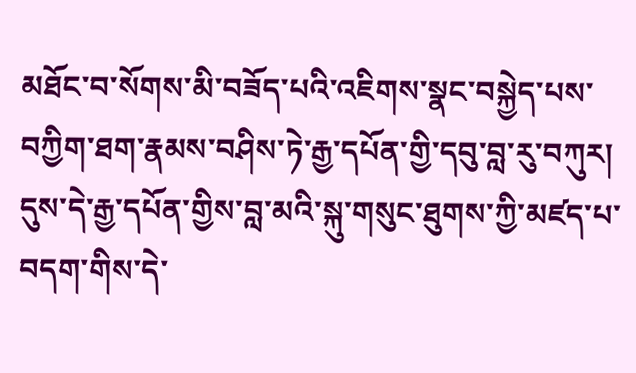མཐོང་བ་སོགས་མི་བཟོད་པའི་འཇིགས་སྣང་བསྐྱེད་པས་བཀྱིག་ཐག་རྣམས་བཤིས་ཏེ་རྒྱ་དཔོན་གྱི་དབུ་བླ་རུ་བཀུར། དུས་དེ་རྒྱ་དཔོན་གྱིས་བླ་མའི་སྐུ་གསུང་ཐུགས་ཀྱི་མཛད་པ་བདག་གིས་དེ་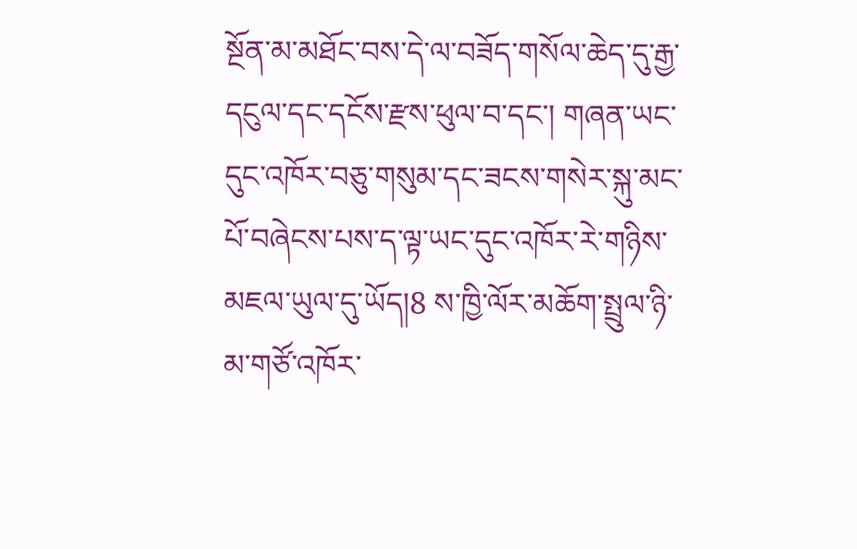སྔོན་མ་མཐོང་བས་དེ་ལ་བཟོད་གསོལ་ཆེད་དུ་རྒྱ་དངུལ་དང་དངོས་རྫས་ཕུལ་བ་དང་། གཞན་ཡང་དུང་འཁོར་བཅུ་གསུམ་དང་ཟངས་གསེར་སྐུ་མང་པོ་བཞེངས་པས་ད་ལྟ་ཡང་དུང་འཁོར་རེ་གཉིས་མཇལ་ཡུལ་དུ་ཡོད།8 ས་ཁྱི་ལོར་མཆོག་སྤྲུལ་ཉི་མ་གཙོ་འཁོར་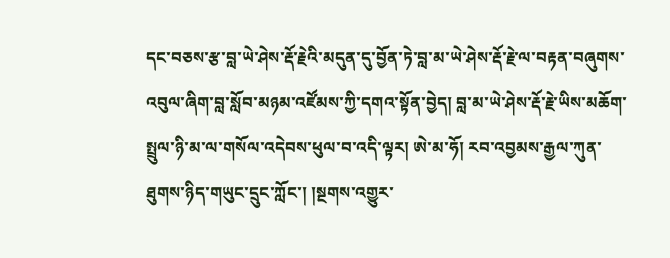དང་བཅས་རྩ་བླ་ཡེ་ཤེས་རྡོ་རྗེའི་མདུན་དུ་བྱོན་ཏེ་བླ་མ་ཡེ་ཤེས་རྡོ་རྗེ་ལ་བརྟན་བཞུགས་འབུལ་ཞིག་བླ་སློབ་མཉམ་འཛོམས་ཀྱི་དགའ་སྟོན་བྱེད། བླ་མ་ཡེ་ཤེས་རྡོ་རྗེ་ཡིས་མཆོག་སྤྲུལ་ཉི་མ་ལ་གསོལ་འདེབས་ཕུལ་བ་འདི་ལྟར། ཨེ་མ་ཧོ། རབ་འབྱམས་རྒྱལ་ཀུན་ཐུགས་ཉིད་གཡུང་དྲུང་ཀློང་། །སྔགས་འགྱུར་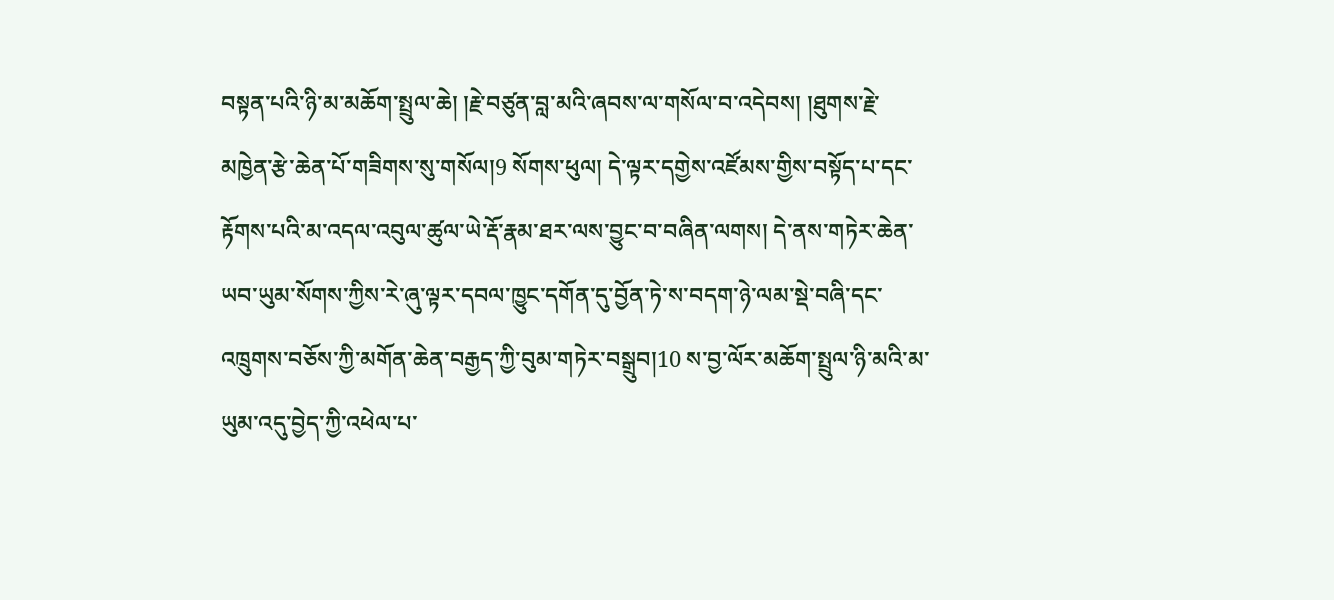བསྟན་པའི་ཉི་མ་མཆོག་སྤྲུལ་ཆེ། །རྗེ་བཙུན་བླ་མའི་ཞབས་ལ་གསོལ་བ་འདེབས། །ཐུགས་རྗེ་མཁྱེན་རྩེ་ཆེན་པོ་གཟིགས་སུ་གསོལ།9 སོགས་ཕུལ། དེ་ལྟར་དགྱེས་འཛོམས་གྱིས་བསྟོད་པ་དང་རྟོགས་པའི་མ་འདལ་འབུལ་ཚུལ་ཡེ་རྡོ་རྣམ་ཐར་ལས་བྱུང་བ་བཞིན་ལགས། དེ་ནས་གཏེར་ཆེན་ཡབ་ཡུམ་སོགས་ཀྱིས་རེ་ཞུ་ལྟར་དབལ་ཁྱུང་དགོན་དུ་བྱོན་ཏེ་ས་བདག་ཉེ་ལམ་སྡེ་བཞི་དང་འཁྲུགས་བཅོས་ཀྱི་མགོན་ཆེན་བརྒྱད་ཀྱི་བུམ་གཏེར་བསྒྲུབ།10 ས་བྱ་ལོར་མཆོག་སྤྲུལ་ཉི་མའི་མ་ཡུམ་འདུ་བྱེད་ཀྱི་འཕེལ་པ་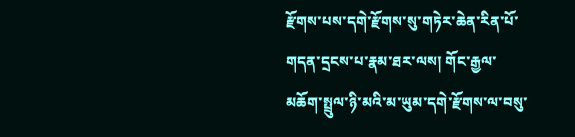རྫོགས་པས་དགེ་རྫོགས་སུ་གཏེར་ཆེན་རིན་པོ་གདན་དྲངས་པ་རྣམ་ཐར་ལས། གོང་རྒྱལ་མཆོག་སྤྲུལ་ཉི་མའི་མ་ཡུམ་དགེ་རྫོགས་ལ་བསུ་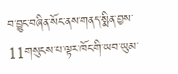བ་བྱུང་བཞིན་སོང་ནས་གནད་སྨིན་བྱས་11གསུངས་པ་ལྟར་ཁོང་གི་ཡབ་ཡུམ་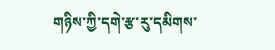གཉིས་ཀྱི་དགེ་རྩ་རུ་དམིགས་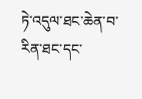ཏེ་འདུལ་ཐང་ཆེན་བ་རིན་ཐང་དང་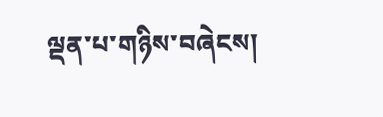ལྡན་པ་གཉིས་བཞེངས།